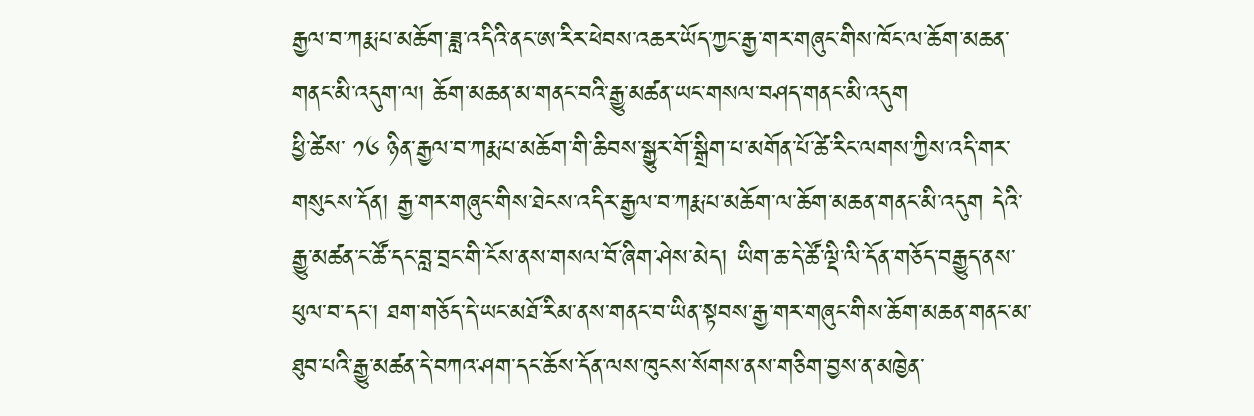རྒྱལ་བ་ཀརྨ་པ་མཆོག་ཟླ་འདིའི་ནང་ཨ་རིར་ཕེབས་འཆར་ཡོད་ཀྱང་རྒྱ་གར་གཞུང་གིས་ཁོང་ལ་ཆོག་མཆན་གནང་མི་འདུག་ལ། ཆོག་མཆན་མ་གནང་བའི་རྒྱུ་མཚན་ཡང་གསལ་བཤད་གནང་མི་འདུག
ཕྱི་ཚེས་ ༡༦ ཉིན་རྒྱལ་བ་ཀརྨ་པ་མཆོག་གི་ཆིབས་སྒྱུར་གོ་སྒྲིག་པ་མགོན་པོ་ཚེ་རིང་ལགས་ཀྱིས་འདི་གར་གསུངས་དོན། རྒྱ་གར་གཞུང་གིས་ཐེངས་འདིར་རྒྱལ་བ་ཀརྨ་པ་མཆོག་ལ་ཆོག་མཆན་གནང་མི་འདུག དེའི་རྒྱུ་མཚན་ང་ཚོ་དང་བླ་བྲང་གི་ངོས་ནས་གསལ་བོ་ཞིག་ཤེས་མེད། ཡིག་ཆ་དེ་ཚོ་ལྡི་ལི་དོན་གཅོད་བརྒྱུད་ནས་ཕུལ་བ་དང་། ཐག་གཅོད་དེ་ཡང་མཐོ་རིམ་ནས་གནང་བ་ཡིན་སྟབས་རྒྱ་གར་གཞུང་གིས་ཆོག་མཆན་གནང་མ་ཐུབ་པའི་རྒྱུ་མཚན་དེ་བཀའ་ཤག་དང་ཆོས་དོན་ལས་ཁུངས་སོགས་ནས་གཅིག་བྱས་ན་མཁྱེན་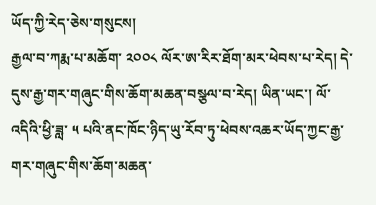ཡོད་ཀྱི་རེད་ཅེས་གསུངས།
རྒྱལ་བ་ཀརྨ་པ་མཆོག་ ༢༠༠༨ ལོར་ཨ་རིར་ཐོག་མར་ཕེབས་པ་རེད། དེ་དུས་རྒྱ་གར་གཞུང་གིས་ཆོག་མཆན་བསྩལ་བ་རེད། ཡིན་ཡང་། ལོ་འདིའི་ཕྱི་ཟླ་ ༥ པའི་ནང་ཁོང་ཉིད་ཡུ་རོབ་ཏུ་ཕེབས་འཆར་ཡོད་ཀྱང་རྒྱ་གར་གཞུང་གིས་ཆོག་མཆན་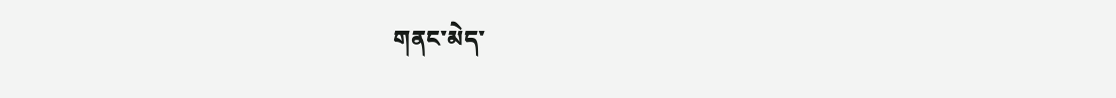གནང་མེད་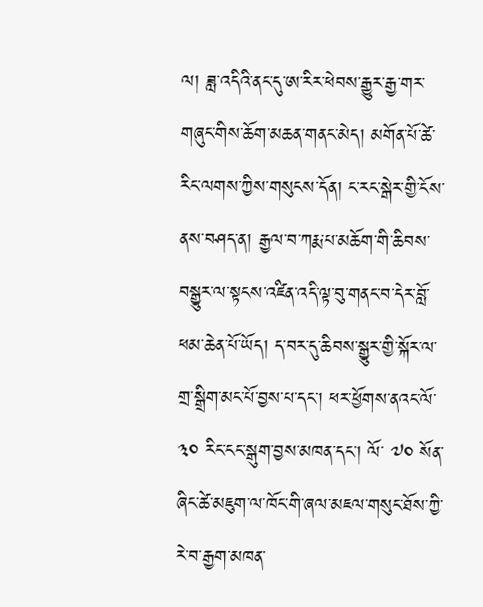ལ། ཟླ་འདིའི་ནང་དུ་ཨ་རིར་ཕེབས་རྒྱུར་རྒྱ་གར་གཞུང་གིས་ཆོག་མཆན་གནང་མེད། མགོན་པོ་ཚེ་རིང་ལགས་ཀྱིས་གསུངས་དོན། ང་རང་སྒེར་གྱི་ངོས་ནས་བཤད་ན། རྒྱལ་བ་ཀརྨ་པ་མཆོག་གི་ཆིབས་བསྒྱུར་ལ་སྟངས་འཛིན་འདི་ལྟ་བུ་གནང་བ་དེར་བློ་ཕམ་ཆེན་པོ་ཡོད། ད་བར་དུ་ཆིབས་སྒྱུར་གྱི་སྐོར་ལ་གྲ་སྒྲིག་མང་པོ་བྱས་པ་དང་། ཕར་ཕྱོགས་ནའང་ལོ་ ༣༠ རིང་ངང་སྒུག་བྱས་མཁན་དང་། ལོ་ ༧༠ སོན་ཞིང་ཚེ་མཇུག་ལ་ཁོང་གི་ཞལ་མཇལ་གསུང་ཐོས་ཀྱི་རེ་བ་རྒྱག་མཁན་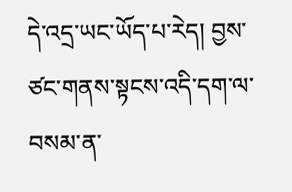དེ་འདྲ་ཡང་ཡོད་པ་རེད། བྱས་ཙང་གནས་སྟངས་འདི་དག་ལ་བསམ་ན་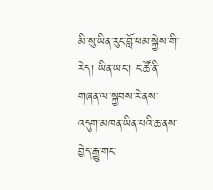མི་སུ་ཡིན་རུང་བློ་ཕམ་སྐྱེས་གི་རེད། ཡིན་ཡང་། ང་ཚོ་ནི་གཞན་ལ་སྐྱབས་རེ་ནས་འདུག་མཁན་ཡིན་པའི་ཆ་ནས་བྱེད་རྒྱུ་གང་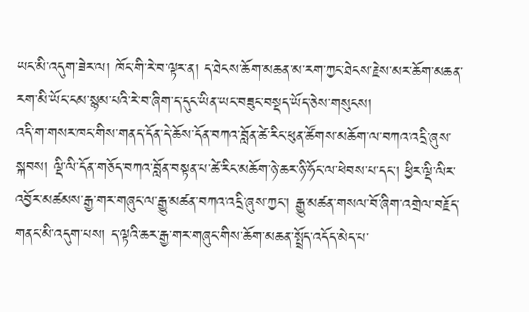ཡང་མི་འདུག་ཟེར་ལ། ཁོང་གི་རེ་བ་ལྟར་ན། ད་ཐེངས་ཆོག་མཆན་མ་རག་ཀྱང་ཐེངས་རྗེས་མར་ཆོག་མཆན་རག་མི་ཡོང་ངམ་སྙམ་པའི་རེ་བ་ཞིག་ད་དུང་ཡིན་ཡང་བཟུང་བསྡད་ཡོད་ཅེས་གསུངས།
འདི་ག་གསར་ཁང་གིས་གནད་དོན་དེ་ཆོས་དོན་བཀའ་བློན་ཚེ་རིང་ཕུན་ཚོགས་མཆོག་ལ་བཀའ་འདྲི་ཞུས་སྐབས། ལྡི་ལི་དོན་གཅོད་བཀའ་བློན་བསྟན་པ་ཚེ་རིང་མཆོག་ཉེ་ཆར་ཉི་ཧོང་ལ་ཕེབས་པ་དང་། ཕྱིར་ལྡི་ལིར་འབྱོར་མཚམས་རྒྱ་གར་གཞུང་ལ་རྒྱུ་མཚན་བཀའ་འདྲི་ཞུས་ཀྱང་། རྒྱུ་མཚན་གསལ་བོ་ཞིག་འགྲེལ་བརྗོད་གནང་མི་འདུག་པས། ད་ལྟའི་ཆར་རྒྱ་གར་གཞུང་གིས་ཆོག་མཆན་སྤྲོད་འདོད་མེད་པ་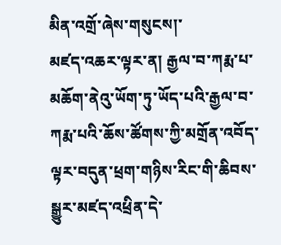མིན་འགྲོ་ཞེས་གསུངས།་
མཛད་འཆར་ལྟར་ན། རྒྱལ་བ་ཀརྨ་པ་མཆོག་ནེའུ་ཡོག་ཏུ་ཡོད་པའི་རྒྱལ་བ་ཀརྨ་པའི་ཆོས་ཚོགས་ཀྱི་མགྲོན་འབོད་ལྟར་བདུན་ཕྲག་གཉིས་རིང་གི་ཆིབས་སྒྱུར་མཛད་འཕྲིན་དེ་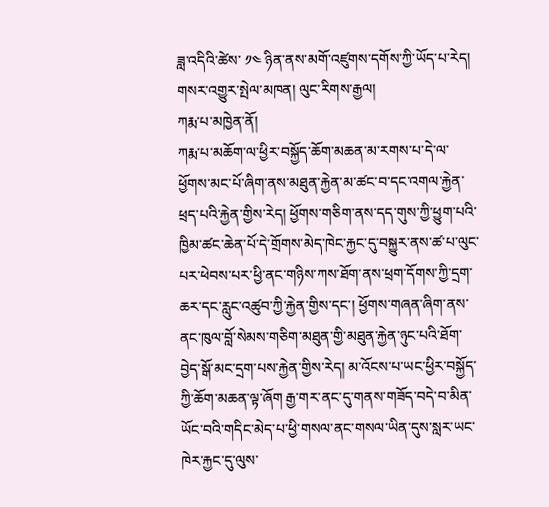ཟླ་འདིའི་ཚེས་ ༡༤ ཉིན་ནས་མགོ་འཛུགས་དགོས་ཀྱི་ཡོད་པ་རེད།
གསར་འགྱུར་སྤེལ་མཁན། ལུང་རིགས་རྒྱལ།
ཀརྨ་པ་མཁྱེན་ནོ།
ཀརྨ་པ་མཆོག་ལ་ཕྱིར་བསྐྱོད་ཆོག་མཆན་མ་རགས་པ་དེ་ལ་ཕྱོགས་མང་པོ་ཞིག་ནས་མཐུན་རྐྱེན་མ་ཚང་བ་དང་འགལ་རྐྱེན་ཕྲད་པའི་རྐྱེན་གྱིས་རེད། ཕྱོགས་གཅིག་ནས་དད་གུས་ཀྱི་ཕྱུག་པའི་ཁྱིམ་ཚང་ཆེན་པོ་དེ་གྲོགས་མེད་ཁེང་རྐྱང་དུ་བསྐྱུར་ནས་ཚ་པ་ལུང་པར་ཕེབས་པར་ཕྱི་ནང་གཉིས་ཀས་ཐོག་ནས་ཕྲག་དོགས་ཀྱི་དྲག་ཆར་དང་རླུང་འཚུབ་ཀྱི་རྐྱེན་གྱིས་དང་། ཕྱོགས་གཞན་ཞིག་ནས་ནང་ཁུལ་བློ་སེམས་གཅིག་མཐུན་གྱི་མཐུན་རྐྱེན་ཉུང་པའི་ཐོག་བྱེད་སྒོ་མང་དྲག་པས་རྐྱེན་གྱིས་རེད། མ་འོངས་པ་ཡང་ཕྱིར་བསྐྱོད་ཀྱི་ཆོག་མཆན་ལྟ་ཞོག རྒྱ་གར་ནང་དུ་གནས་གཟོད་བདེ་བ་མིན་ཡོང་བའི་གདིང་མེད་པ་ཕྱི་གསལ་ནང་གསལ་ཡིན་དུས་སླར་ཡང་ཁེར་རྐྱང་དུ་ལུས་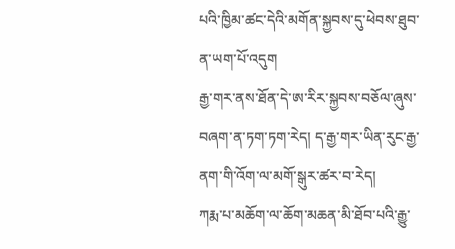པའི་ཁྱིམ་ཚང་དེའི་མགོན་སྐྱབས་དུ་ཕེབས་ཐུབ་ན་ཡག་པོ་འདུག
རྒྱ་གར་ནས་ཐོན་དེ་ཨ་རིར་སྐྱབས་བཅོལ་ཞུས་བཞག་ན་ཏག་ཏག་རེད། ད་རྒྱ་གར་ཡིན་རུང་རྒྱ་ནག་གི་འོག་ལ་མགོ་སྒུར་ཚར་བ་རེད།
ཀརྨ་པ་མཆོག་ལ་ཆོག་མཆན་མི་ཐོབ་པའི་རྒྱུ་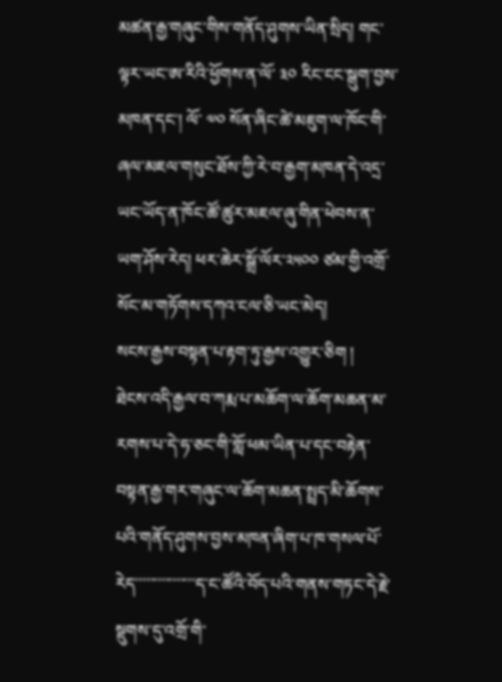མཚན་རྒྱ་གཞུང་གིས་གནོད་ཤུགས་ཡིན་སྲིད། གང་ལྟར་ཡང་ཨ་རིའི་ཕྱོགས་ན་ལོ་ ༣༠ རིང་ངང་སྒུག་བྱས་མཁན་དང་། ལོ་ ༧༠ སོན་ཞིང་ཚེ་མཇུག་ལ་ཁོང་གི་ཞལ་མཇལ་གསུང་ཐོས་ཀྱི་རེ་བ་རྒྱག་མཁན་དེ་འདྲ་ཡང་ཡོད་ན་ཁོང་ཚོ་ཚུར་མཇལ་ཞུ་གིན་ཕེབས་ན་ཡག་ཤོས་རེད། ཕར་ཆེར་སྒྲོ་ལོར་༢༥༠༠ ཙམ་གྱི་འགྲོ་སོང་མ་གཏོགས་དཀའ་ངལ་ཅི་ཡང་མེད།
སངས་རྒྱས་བསྟན་པ་རྟག་ཏུ་རྒྱས་འགྱུར་ཅིག །
ཐེངས་འདི་རྒྱལ་བ་ཀརྨ་པ་མཆོག་ལ་ཆོག་མཆན་མ་རགས་པ་དེ་ཧ་ཅང་གི་གློ་ཕམ་ཡིན་པ་དང་བརྟེན་བསྟན་རྒྱ་གར་གཞུང་ལ་ཆོག་མཆན་སྤྲད་མི་ཆོགས་པའི་གནོད་ཤུགས་བྱས་མཁན་ཞིག་པ་ཁ་གསལ་པོ་རེད་་་་་་་་་་་་་་་་ད་ང་ཚོའི་བོད་པའི་གནས་གཏང་དེ་རྗེ་སྡུགས་དུ་འགྲོ་གི་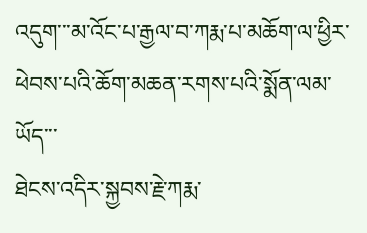འདུག་་་མ་འོང་པ་རྒྱལ་བ་ཀརྨ་པ་མཆོག་ལ་ཕྱིར་ཕེབས་པའི་ཆོག་མཆན་རགས་པའི་སྨོན་ལམ་ཡོད་་་
ཐེངས་འདིར་སྐྱབས་རྗེ་ཀརྨ་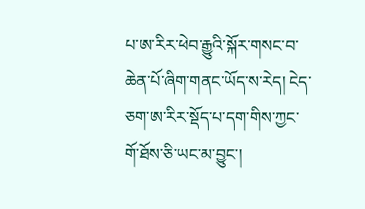པ་ཨ་རིར་ཕེབ་རྒྱུའི་སྐོར་གསང་བ་ཆེན་པོ་ཞིག་གནང་ཡོད་ས་རེད། ངེད་ཅག་ཨ་རིར་སྡོད་པ་དག་གིས་ཀྱང་གོ་ཐོས་ཅི་ཡང་མ་བྱུང་།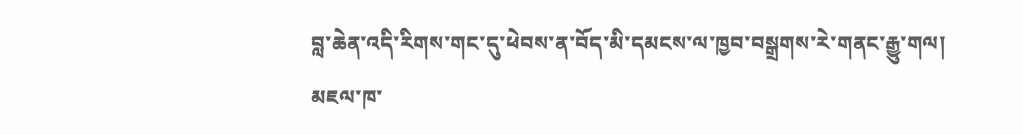བླ་ཆེན་འདི་རིགས་གང་དུ་ཕེབས་ན་བོད་མི་དམངས་ལ་ཁྱབ་བསྒྲགས་རེ་གནང་རྒྱུ་གལ། མཇལ་ཁ་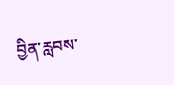བྱིན་རླབས་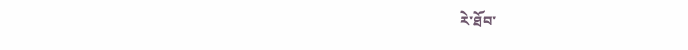རེ་ཐོབ་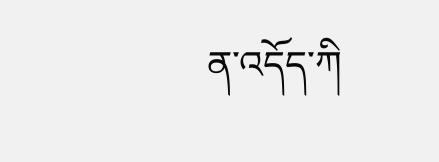ན་འདོད་ཀི